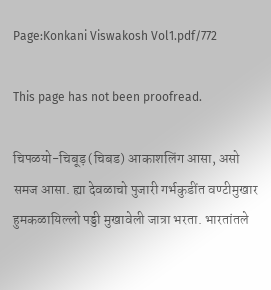Page:Konkani Viswakosh Vol1.pdf/772

This page has not been proofread.

चिपळयो-चिबूड़ (चिबड) आकाशलिंग आसा, असो समज आसा. ह्या देवळाचो पुजारी गर्भकुडींत वण्टीमुखार हुमकळायिल्लो पड्डी मुखावेली जात्रा भरता. भारतांतले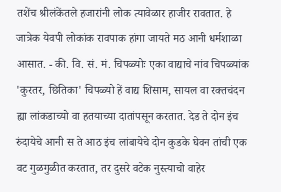तशेंच श्रीलंकेंतले हजारांनी लोक त्यावेळार हाजीर रावतात. हे जात्रेक येवपी लोकांक रावपाक हांगा जायते मठ आनी धर्मशाळा आसात. - की. वि. सं. मं. चिपळ्योः एका वाद्याचे नांव चिपळ्यांक 'कुरतर, छितिका' चिपळ्यो हें वाद्य शिसाम, सायल वा रक्तचंदन ह्या लांकडाच्यो वा हतयाच्या दातांपसून करतात. देड ते दोन इंच रुंदायेचे आनी स ते आठ इंच लांबायेचे दोन कुडके घेवन तांची एक वट गुळगुळीत करतात, तर दुसरे वटेक नुस्त्याचो वाहेर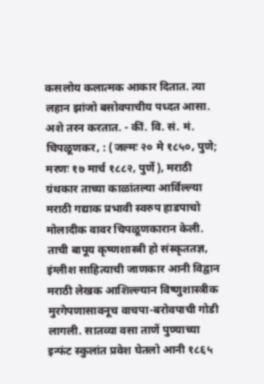कसलोय कलात्मक आकार दितात. त्या लहान झांजो बसोवपाचीय पध्दत आसा. अशे तरन करतात. - कीं. वि. सं. मं. चिपळूणकर, : (जल्मः २० मे १८५०, पुणे; मरणः १७ मार्च १८८२, पुर्णे), मराठी ग्रंथकार ताच्या काळांतल्या आर्विल्ल्या मराठी गद्याक प्रभावी स्वरुप हाडपाचो मोलादीक वावर चिपळूणकारान केली. ताची बापूय कृष्णशास्त्री हो संस्कृततज्ञ, इंग्लीश साहित्याची जाणकार आनी विद्वान मराठी लेखक आशिल्ल्यान विष्णुशास्त्रीक मुरगेपणासावनूच वाचपा-बरोवपाची गोडी लागली. सातव्या वसा ताणें पुण्याच्या इन्फंट स्कुलांत प्रवेश घेतलो आनी १८६५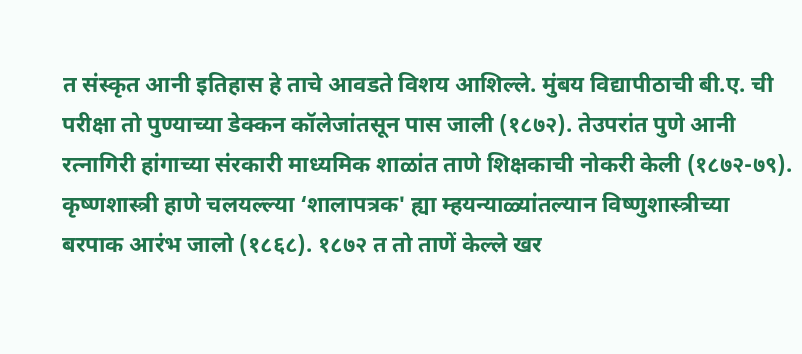त संस्कृत आनी इतिहास हे ताचे आवडते विशय आशिल्ले. मुंबय विद्यापीठाची बी.ए. ची परीक्षा तो पुण्याच्या डेक्कन कॉलेजांतसून पास जाली (१८७२). तेउपरांत पुणे आनी रत्नागिरी हांगाच्या संरकारी माध्यमिक शाळांत ताणे शिक्षकाची नोकरी केली (१८७२-७९). कृष्णशास्त्री हाणे चलयल्ल्या ‘शालापत्रक' ह्या म्हयन्याळ्यांतल्यान विष्णुशास्त्रीच्या बरपाक आरंभ जालो (१८६८). १८७२ त तो ताणें केल्ले खर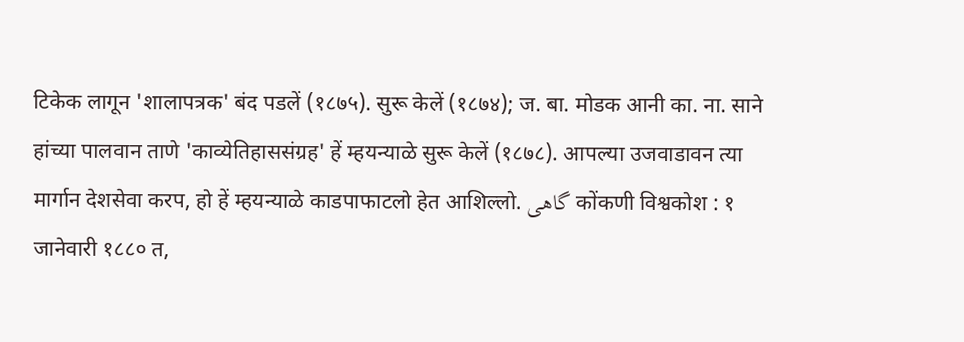टिकेक लागून 'शालापत्रक' बंद पडलें (१८७५). सुरू केलें (१८७४); ज. बा. मोडक आनी का. ना. साने हांच्या पालवान ताणे 'काव्येतिहाससंग्रह' हें म्हयन्याळे सुरू केलें (१८७८). आपल्या उजवाडावन त्या मार्गान देशसेवा करप, हो हें म्हयन्याळे काडपाफाटलो हेत आशिल्लो. گاهی कोंकणी विश्वकोश : १ जानेवारी १८८० त,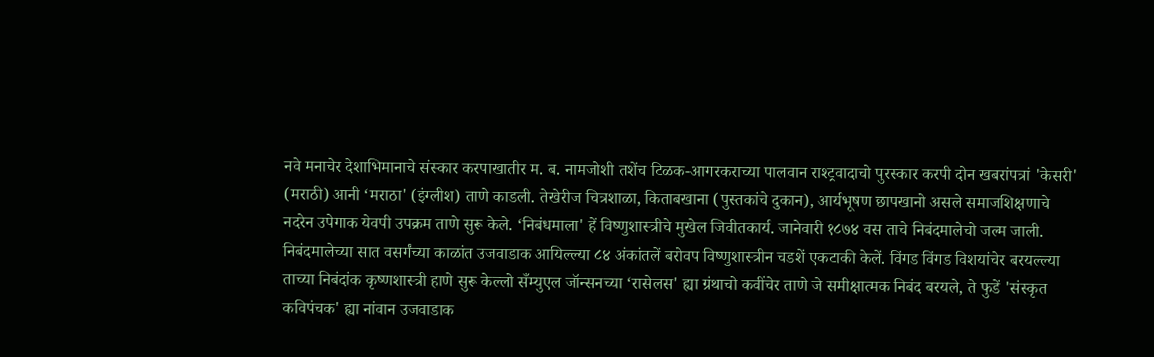नवे मनाचेर देशाभिमानाचे संस्कार करपाखातीर म. ब. नामजोशी तशेंच टिळक-आगरकराच्या पालवान राश्ट्रवादाचो पुरस्कार करपी दोन खबरांपत्रां 'केसरी' (मराठी) आनी ‘मराठा' (इंग्लीश) ताणे काडली. तेखेरीज चित्रशाळा, किताबखाना (पुस्तकांचे दुकान), आर्यभूषण छापखानो असले समाजशिक्षणाचे नदरेन उपेगाक येवपी उपक्रम ताणे सुरू केले. ‘निबंधमाला' हें विष्णुशास्त्रीचे मुखेल जिवीतकार्य. जानेवारी १८७४ वस ताचे निबंदमालेचो जल्म जाली. निबंदमालेच्या सात वसर्गंच्या काळांत उजवाडाक आयिल्ल्या ८४ अंकांतलें बरोवप विष्णुशास्त्रीन चडशें एकटाकी केलें. विंगड विंगड विशयांचेर बरयल्ल्या ताच्या निबंदांक कृष्णशास्त्री हाणे सुरू केल्लो सँम्युएल जॉन्सनच्या ‘रासेलस' ह्या ग्रंथाचो कवींचेर ताणे जे समीक्षात्मक निबंद बरयले, ते फुडें 'संस्कृत कविपंचक' ह्या नांवान उजवाडाक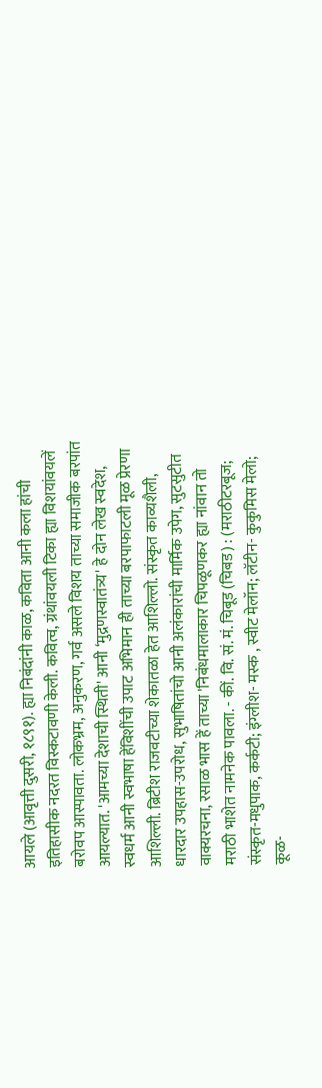आयले (आवृत्ती दुसरी, १८९१). ह्या निबंदांनी काळ, कविता आनी कला हांची इतिहासीक नदरत विस्कटावणी केली. कवित्व, ग्रंथांवयली टिका ह्या विशयांवयलें बरोवप आस्पावता. लोकभ्रम, अनुकरण, गर्व असले विशय ताच्या समाजीक बरपांत आयल्यात. 'आमच्या देशाची स्थिती' आनी ‘मुद्रणस्वातंत्र्य' हे दोन लेख स्वदेश, स्वधर्म आनी स्वभाषा हेंविशींची उपाट अभिमान ही ताच्या बरपाफाटली मूळ प्रेरणा आशिल्ली. ब्रिटीश राजवटीच्या शेकातळा हेत आशिल्लो. संस्कृत काव्यशैली, धारदार उपहास-उपरोध, सुभाषितांचो आनी अलंकारांची मार्मिक उपेग, सुटसुटीत वाक्यरचना, रसाळ भास हें ताच्या 'निबंधमालाकार चिपळूणकर ह्या नांवान तो मराठी भाशेत नामनेक पावला. - कीं. वि. सं. मं. चिबूड (चिबड) : (मराठीटरबूज; संस्कृत-मधुपाक, कर्कटी; इंग्लीश- मस्क , स्वीट मेलॉन; लॅटीन- कुकुमिस मेलो; कूळ-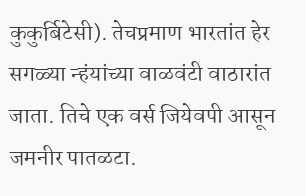कुकुर्बिटेसी). तेचप्रमाण भारतांत हेर सगळ्या न्हंयांच्या वाळवंटी वाठारांत जाता. तिचे एक वर्स जियेवपी आसून जमनीर पातळटा.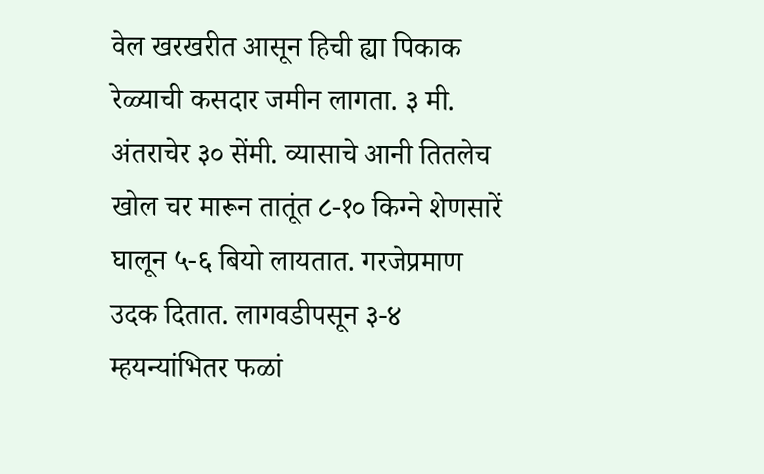वेल खरखरीत आसून हिची ह्या पिकाक रेळ्याची कसदार जमीन लागता. ३ मी. अंतराचेर ३० सेंमी. व्यासाचे आनी तितलेच खोल चर मारून तातूंत ८-१० किग्ने शेणसारें घालून ५-६ बियो लायतात. गरजेप्रमाण उदक दितात. लागवडीपसून ३-४ म्हयन्यांभितर फळां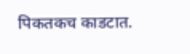पिकतकच काडटात.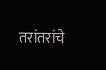तरांतरांचे